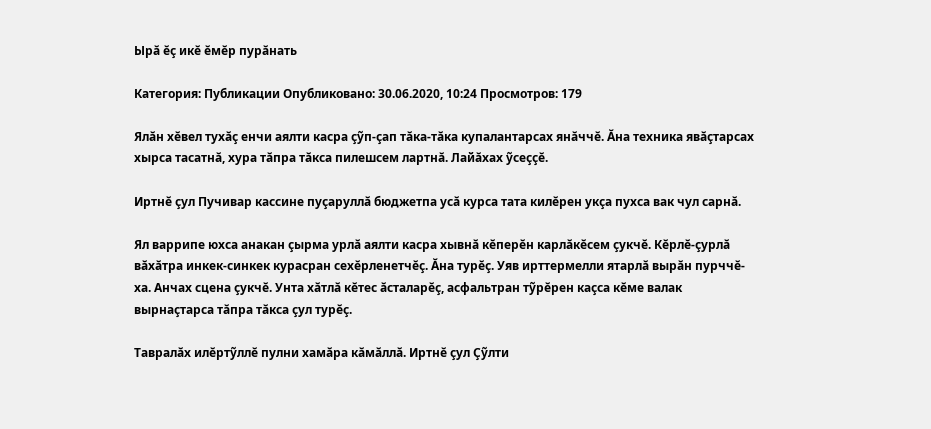Ырă ĕç икĕ ĕмĕр пурăнать

Категория: Публикации Опубликовано: 30.06.2020, 10:24 Просмотров: 179

Ялăн хĕвел тухăç енчи аялти касра çỹп-çап тăка-тăка купалантарсах янăччĕ. Ăна техника явăçтарсах хырса тасатнă, хура тăпра тăкса пилешсем лартнă. Лайăхах ỹсеççĕ.

Иртнĕ çул Пучивар кассине пуçаруллă бюджетпа усă курса тата килĕрен укçа пухса вак чул сарнă.

Ял варрипе юхса анакан çырма урлă аялти касра хывнă кĕперĕн карлăкĕсем çукчĕ. Кĕрлĕ-çурлă вăхăтра инкек-синкек курасран сехĕрленетчĕç. Ăна турĕç. Уяв ирттермелли ятарлă вырăн пурччĕ-ха. Анчах сцена çукчĕ. Унта хăтлă кĕтес ăсталарĕç, асфальтран тỹрĕрен каçса кĕме валак вырнаçтарса тăпра тăкса çул турĕç.

Тавралăх илĕртỹллĕ пулни хамăра кăмăллă. Иртнĕ çул Çỹлти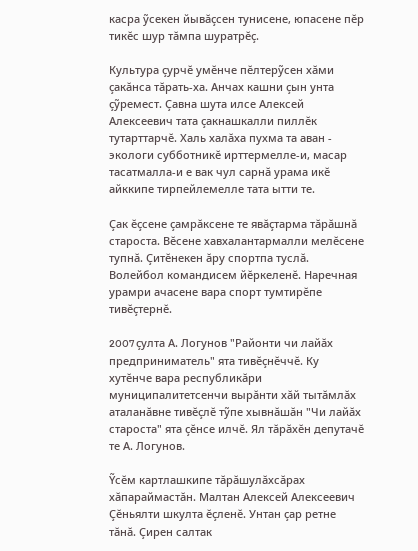касра ỹсекен йывăçсен тунисене, юпасене пĕр тикĕс шур тăмпа шуратрĕç.

Культура çурчĕ умĕнче пĕлтерỹсен хăми çакăнса тăрать-ха. Анчах кашни çын унта çỹремест. Çавна шута илсе Алексей Алексеевич тата çакнашкалли пиллĕк тутарттарчĕ. Халь халăха пухма та аван - экологи субботникĕ ирттермелле-и, масар тасатмалла-и е вак чул сарнă урама икĕ айккипе тирпейлемелле тата ытти те.

Çак ĕçсене çамрăксене те явăçтарма тăрăшнă староста. Вĕсене хавхалантармалли мелĕсене тупнă. Çитĕнекен ăру спортпа туслă. Волейбол командисем йĕркеленĕ. Наречная урамри ачасене вара спорт тумтирĕпе тивĕçтернĕ.

2007 çулта А. Логунов "Районти чи лайăх предприниматель" ята тивĕçнĕччĕ. Ку хутĕнче вара республикăри муниципалитетсенчи вырăнти хăй тытăмлăх аталанăвне тивĕçлĕ тỹпе хывнăшăн "Чи лайăх староста" ята çĕнсе илчĕ. Ял тăрăхĕн депутачĕ те А. Логунов.

Ỹсĕм картлашкипе тăрăшулăхсăрах хăпараймастăн. Малтан Алексей Алексеевич Çĕньялти шкулта ĕçленĕ. Унтан çар ретне тăнă. Çирен салтак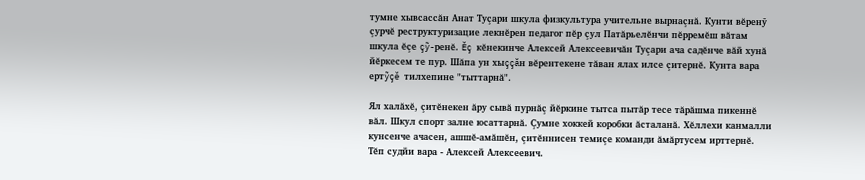тумне хывсассăн Анат Туçари шкула физкультура учительне вырнаçнă. Кунти вĕренỹ çурчĕ реструктуризацие лекнĕрен педагог пĕр çул Патăрьелĕнчи пĕрремĕш вăтам шкула ĕçе çỹ-ренĕ. Ĕç кĕнекинче Алексей Алексеевичăн Туçари ача садĕнче вăй хунă йĕркесем те пур. Шăпа ун хыççăн вĕрентекене тăван ялах илсе çитернĕ. Кунта вара ертỹçĕ тилхепине "тыттарнă".

Ял халăхĕ, çитĕнекен ăру сывă пурнăç йĕркине тытса пытăр тесе тăрăшма пикеннĕ вăл. Шкул спорт залне юсаттарнă. Çумне хоккей коробки ăсталанă. Хĕллехи канмалли кунсенче ачасен, ашшĕ-амăшĕн, çитĕннисен темиçе команди ăмăртусем ирттернĕ. Тĕп судйи вара - Алексей Алексеевич.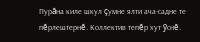Пурăна киле шкул çумне ялти ача-садне те пĕрлештернĕ. Коллектив тепĕр хут ỹснĕ.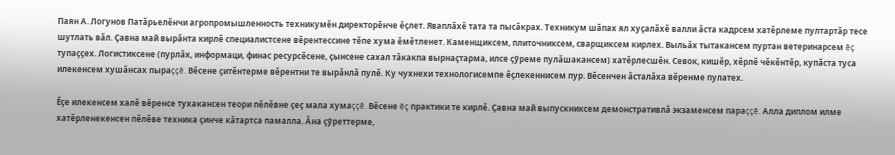Паян А. Логунов Патăрьелĕнчи агропромышленность техникумĕн директорĕнче ĕçлет. Яваплăхĕ тата та пысăкрах. Техникум шăпах ял хуçалăхĕ валли ăста кадрсем хатĕрлеме пултартăр тесе шутлать вăл. Çавна май вырăнта кирлĕ специалистсене вĕрентессине тĕпе хума ĕмĕтленет. Каменщиксем, плиточниксем, сварщиксем кирлех. Выльăх тытакансем пуртан ветеринарсем ĕç тупаççех. Логистиксене (пурлăх, информаци, финас ресурсĕсене, çынсене сахал тăкакпа вырнаçтарма, илсе çỹреме пулăшакансем) хатĕрлесшĕн. Севок, кишĕр, хĕрлĕ чĕкĕнтĕр, купăста туса илекенсем хушăнсах пыраççĕ. Вĕсене çитĕнтерме вĕрентни те вырăнлă пулĕ. Ку чухнехи технологисемпе ĕçлекеннисем пур. Вĕсенчен ăсталăха вĕренме пулатех.

Ĕçе илекенсем халĕ вĕренсе тухакансен теори пĕлĕвне çеç мала хумаççĕ. Вĕсене ĕç практики те кирлĕ. Çавна май выпускниксем демонстративлă экзаменсем параççĕ. Алла диплом илме хатĕрленекенсен пĕлĕве техника çинче кăтартса памалла. Ăна çỹреттерме,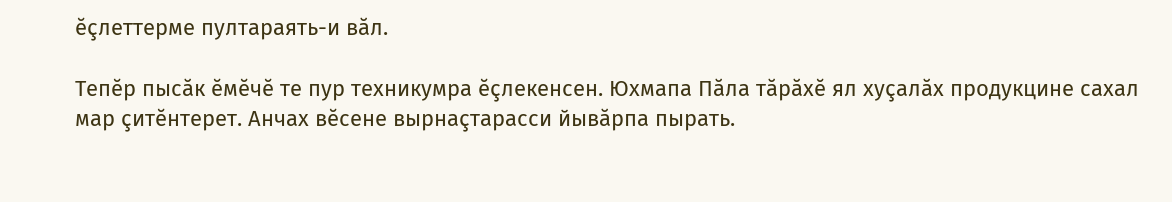ĕçлеттерме пултараять-и вăл.

Тепĕр пысăк ĕмĕчĕ те пур техникумра ĕçлекенсен. Юхмапа Пăла тăрăхĕ ял хуçалăх продукцине сахал мар çитĕнтерет. Анчах вĕсене вырнаçтарасси йывăрпа пырать.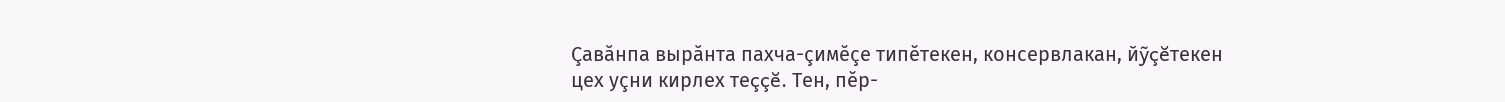Çавăнпа вырăнта пахча-çимĕçе типĕтекен, консервлакан, йỹçĕтекен цех уçни кирлех теççĕ. Тен, пĕр-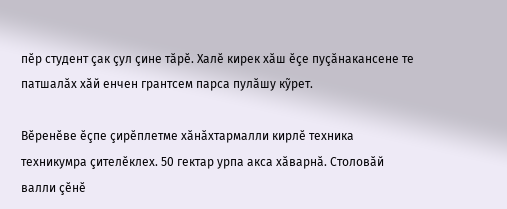пĕр студент çак çул çине тăрĕ. Халĕ кирек хăш ĕçе пуçăнакансене те патшалăх хăй енчен грантсем парса пулăшу кỹрет.

Вĕренĕве ĕçпе çирĕплетме хăнăхтармалли кирлĕ техника техникумра çителĕклех. 50 гектар урпа акса хăварнă. Столовăй валли çĕнĕ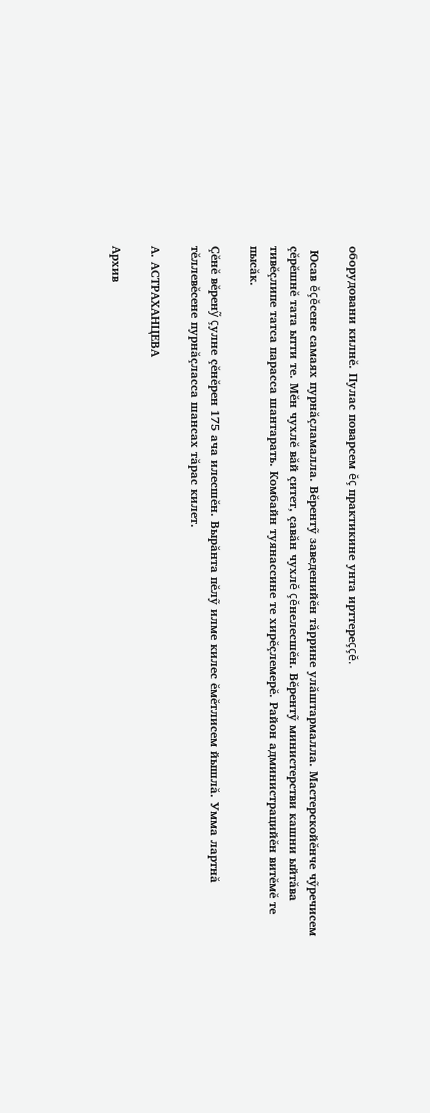оборудовани килнĕ. Пулас поварсем ĕç практикине унта ирттереççĕ.

 Юсав ĕçĕсене самаях пурнăçламалла. Вĕрентỹ заведенийĕн тăррине улăштармалла. Мастерскойĕнче чỹречисем çĕрĕшнĕ тата ытти те. Мĕн чухлĕ вăй çитет, çавăн чухлĕ çĕнелесшĕн. Вĕрентỹ министерстви кашни ыйтăва тивĕçлипе татса парасса шантарать. Комбайн туянассине те хирĕçлемерĕ. Район администрацийĕн витĕмĕ те пысăк.

Çĕнĕ вĕренỹ çулне çĕнĕрен 175 ача илесшĕн. Вырăнта пĕлỹ илме килес ĕмĕтлисем йышлă. Умма лартнă тĕллевĕсене пурнăçласса шансах тăрас килет.

А. АСТРАХАНЦЕВА

Архив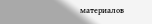материалов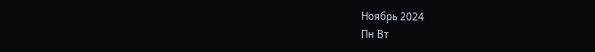Ноябрь 2024
Пн Вт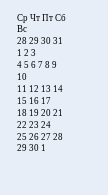Ср Чт Пт Сб Вс
28 29 30 31 1 2 3
4 5 6 7 8 9 10
11 12 13 14 15 16 17
18 19 20 21 22 23 24
25 26 27 28 29 30 1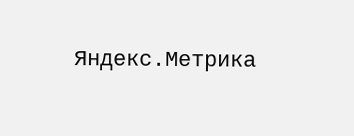Яндекс.Метрика